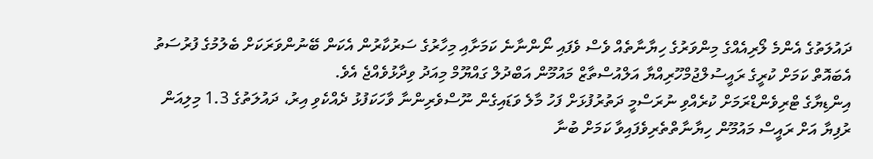ދައުލަތުގެ އެންމެ ލޯރިއެއްގެ މިންވަރުގެ ހިޔާނާތެއް ވެސް ވެފައި ނޯންނާނެ ކަމަށާއި މިހާރުގެ ސަރުކާރުން އެކަން ބޭނުންވަރަކަށް ބެލުމުގެ ފުރުސަތު އެބައޮތް ކަމަށް ކުރީގެ ރައީސުލްޖުމްހޫރިއްޔާ އަލްއުސްތާޒް މައުމޫން އަބްދުލް ގައްޔޫމް މިއަދު ވިދާޅުވެއްޖެ އެވެ.
އިންޑިޔާގެ ޓްރިވެންޑްރަމަށް ކުރެއްވި ނުރަސްމީ ދަތުރުފުޅަށް ފަހު މާލެ ވަޑައިގެން ނޫސްވެރިންނާ ވާހަކަފުޅު ދެއްކެވި އިރު، ދައުލަތުގެ 1.3 މިލިއަން ރުފިޔާ އަށް ރައީސް މައުމޫން ހިޔާނާތްތެރިވެފައިވާ ކަމަށް ބުނާ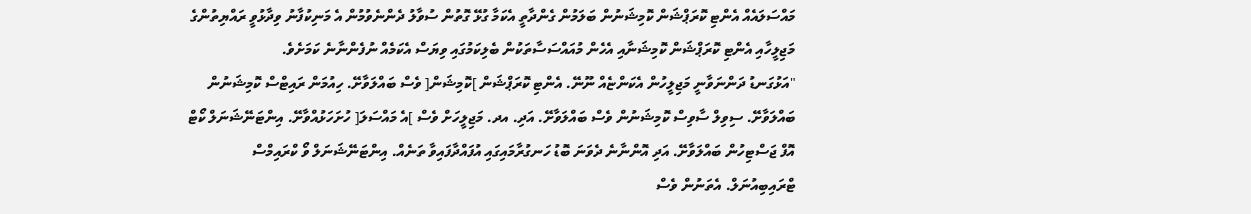މައްސަލައެއް އެންޓި ކޮރަޕްޝަން ކޮމިޝަނުން ބަލަމުން ގެންދާތީ އެކަމާ ގުޅޭ ގޮތުން ސުވާލު ދެންނެވުމުން އެ މަނިކުފާނު ވިދާޅުވީ ރައްޔިތުންގެ މަޖިލީހާއި އެންޓި ކޮރަޕްޝަން ކޮމިޝަނާއި އެހެން މުއައްސަސާތަކުން ބެލިކަމުގައި ވިޔަސް އެކަމެއް ނުފެންނާނެ ކަމަށެވެ.
"އަޅުގަނޑު ދަންނަވާނީ މަޖިލީހުން އެކަންޏެއް ނޫނޭ. އެންޓި ކޮރަޕްޝަން ]ކޮމިޝަން[ ވެސް ބައްލަވާށޭ. ހިއުމަން ރައިޓްސް ކޮމިޝަނުން ބައްލަވާށޭ. ސިވިލް ސާވިސް ކޮމިޝަނުން ވެސް ބައްލަވާށޭ. އަދި. އދ. މަޖިލީހަށް ވެސް ]އެ މައްސަލަ[ ހުށަހަޅުއްވާށޭ. އިންޓަނޭޝަނަލް ކޯޓް އޮފް ޖަސްޓިހުން ބައްލަވާށޭ. އަދި އޮންނާނެ ދެވަނަ ބޮޑު ހަނގުރާމައިގައި އުފައްދާފައިވާ ތަނެއް. އިންޓަނޭޝަނަލް ވޯ ކްރައިމްސް ޓްރައިބިއުނަލް. އެތަނުން ވެސް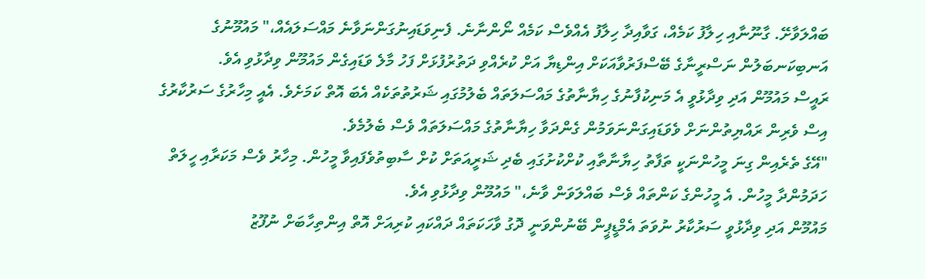ބައްލަވާށޭ. ގާނޫނާއި ހިލާފު ކަމެއް، ގަވާއިދާ ހިލާފު އެއްވެސް ކަމެއް ނޯންނާނެ. ފެނިވަޑައިނުގަންނަވާނެ މައްސަލައެއް،" މައުމޫނުގެ އަނބިކަނބަލުން ނަސްރީނާގެ ބޭސްފަރުވާއަކަށް އިންޑިޔާ އަށް ކުރެއްވި ދަތުރުފުޅަށް ފަހު މާލެ ވަޑައިގެން މައުމޫން ވިދާޅުވި އެވެ.
ރައީސް މައުމޫން އަދި ވިދާޅުވީ އެ މަނިކުފާނުގެ ހިޔާނާތުގެ މައްސަލަތައް ބެލުމުގައި ޝަރުތުތަކެއް އެބަ އޮތް ކަމަށެވެ. އެއީ މިހާރުގެ ސަރުކާރުގެ އިސް ވެރިން ރައްޔިތުންނަށް ވެވަޑައިގަންނަވަމުން ގެންދަވާ ހިޔާނާތުގެ މައްސަލަތައް ވެސް ބެލުމެވެ.
"އޭގެ ތެރެއިން ގިނަ މީހުންނަކީ ތަފާތު ހިޔާނާތާއި ކުށްކުށުގައި ބެދި ޝަރީއަތަށް ކުށް ސާބިތުވެފައިވާ މީހުން. މިހާރު ވެސް މަކަރާއި ހީލަތް ހަދަމުންދާ މީހުން. އެ މީހުންގެ ކަންތައް ވެސް ބައްލަވަން ވާނެ،" މައުމޫން ވިދާޅުވި އެވެ.
މައުމޫން އަދި ވިދާޅުވީ ސަރުކާރު ނުވަތަ އެމްޑީޕީން ބޭނުންވަނީ ދޮގު ވާހަކަތައް ދައްކައި ކުރިއަށް އޮތް އިންތިހާބަށް ނުފޫޒު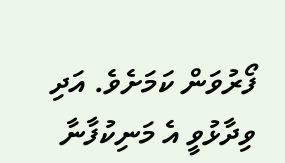ފޯރުވަން ކަމަށެވެ. އަދި ވިދާޅުވީ އެ މަނިކުފާނާ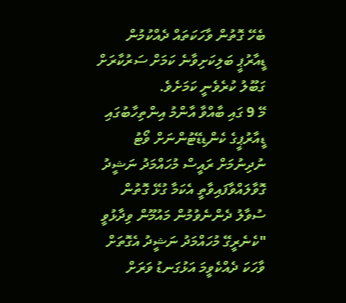ބެހޭ ގޮތުން ވާހަކަތައް ދެއްކުމުން ޑީއާރުޕީ ބަލިކަށިވާނެ ކަމަށް ސަރުކާރަށް ގަބޫލު ކުރެވެނީ ކަމަށެވެ.
މޭ 9 ގައި ބާއްވާ އާންމު އިންތިހާބުގައި ޑީއާރުޕީގެ ކެންޑިޑޭޓުންނަށް ވޯޓު ނުދިނުމަށް ރައީސް މުހައްމަދު ނަޝީދު ގޮވާލައްވާފައިވާތީ އެކަމާ ގުޅޭ ގޮތުން ސުވާލު ދެންނެވުމުން މައުމޫން ވިދާޅުވީ "ކެނެރީގޭ މުހައްމަދު ނަޝީދު އެގޮތަށް ވާހަކަ ދެއްކެވީމަ އަޅުގަނޑު ވަރަށް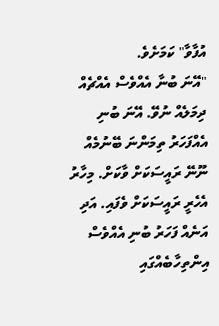އުފާވާ" ކަމަށެވެ.
"އޭނަ ބުނާ އެއްވެސް އެއްޗެއް ދިމަލެއް ނުވޭ. އޭނަ ބުނި އެއްފަހަރު ތިމަންނަ ބޭނުމެއް ނޫނޭ ރައީސަކަށް ވާކަށް. މިހާރު އެހެރީ ރައީސަކަށް ވެފައި. އަދި އަނެއް ފަހަރު ބުނި އެއްވެސް އިންތިހާބެއްގައި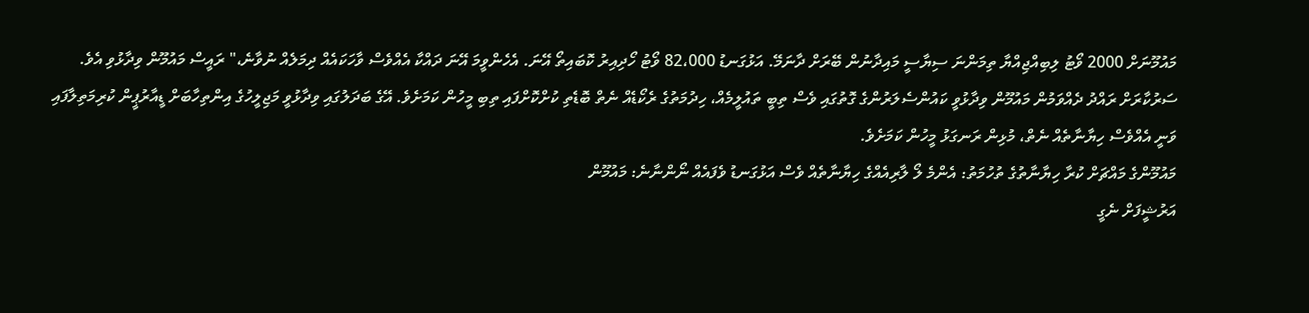މައުމޫނަށް 2000 ވޯޓު ލިބިއްޖިއްޔާ ތިމަންނަ ސިޔާސީ މައިދާނުން ބޭރަށް ދާނަމޭ. އަޅުގަނޑު 82،000 ވޯޓު ހޯދިއިރު ކޮބައިތޯ އޭނަ. އެހެންވީމަ އޭނަ ދައްކާ އެއްވެސް ވާހަކައެއް ދިމަލެއް ނުވާނެ،" ރައީސް މައުމޫން ވިދާޅުވި އެވެ.
ސަރުކާރަށް ރައްދު ދެއްވަމުން މައުމޫން ވިދާޅުވީ ކައުންސެލަރުންގެ ގޮތުގައި ވެސް ތިބީ ތައުލީމެއް، ހިދުމަތުގެ ރެކޯޑެއް ނެތް ބޮޑެތި ކުށްކޮށްފައި ތިބި މީހުން ކަމަށެވެ. އޭގެ ބަދަލުގައި ވިދާޅުވީ މަޖިލީހުގެ އިންތިހާބަށް ޑީއާރުޕީން ކުރިމަތިލާފައި ވަނީ އެއްވެސް ހިޔާނާތެއް ނެތް، މުޅިން ރަނގަޅު މީހުން ކަމަށެވެ.
މައުމޫންގެ މައްޗަށް ކުރާ ހިޔާނާތުގެ ތުހުމަތު: އެންމެ ލޯ ލާރިއެއްގެ ހިޔާނާތެއް ވެސް އަޅުގަނޑު ވެފައެއް ނޯންނާނެ: މައުމޫން
އަރުޝީފަށް ނެގީ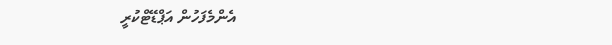އެންމެފަހުން އަޕްޑޭޓްކުރީ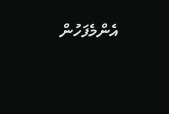އެންމެފަހުން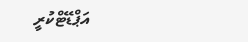އަޕްޑޭޓްކުރީ